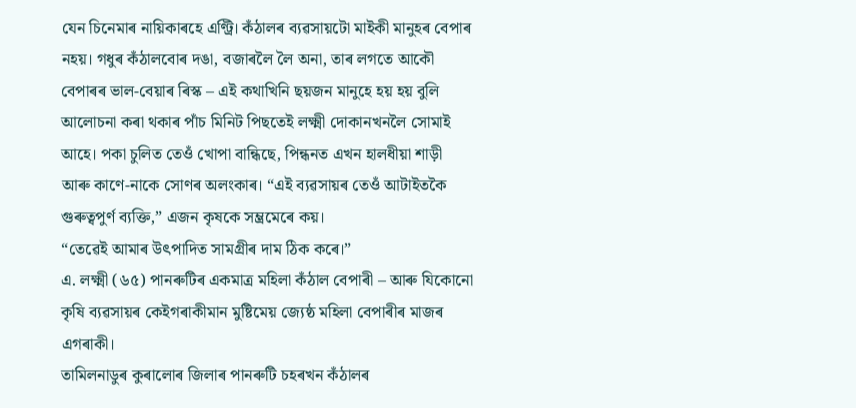যেন চিনেমাৰ নায়িকাৰহে এণ্ট্ৰি। কঁঠালৰ ব্যৱসায়টো মাইকী মানুহৰ বেপাৰ নহয়। গধুৰ কঁঠালবোৰ দঙা, বজাৰলৈ লৈ অনা, তাৰ লগতে আকৌ বেপাৰৰ ভাল-বেয়াৰ ৰিস্ক – এই কথাখিনি ছয়জন মানুহে হয় হয় বুলি আলোচনা কৰা থকাৰ পাঁচ মিনিট পিছতেই লক্ষ্মী দোকানখনলৈ সোমাই আহে। পকা চুলিত তেওঁ খোপা বান্ধিছে, পিন্ধনত এখন হালধীয়া শাড়ী আৰু কাণে-নাকে সোণৰ অলংকাৰ। “এই ব্যৱসায়ৰ তেওঁ আটাইতকৈ গুৰুত্বপুৰ্ণ ব্যক্তি,” এজন কৃষকে সম্ভ্ৰমেৰে কয়।
“তেৱেই আমাৰ উৎপাদিত সামগ্ৰীৰ দাম ঠিক কৰে।”
এ. লক্ষ্মী (৬৫) পানৰুটিৰ একমাত্ৰ মহিলা কঁঠাল বেপাৰী – আৰু যিকোনো কৃষি ব্যৱসায়ৰ কেইগৰাকীমান মুষ্টিমেয় জ্যেষ্ঠ মহিলা বেপাৰীৰ মাজৰ এগৰাকী।
তামিলনাডুৰ কুৰালোৰ জিলাৰ পানৰুটি চহৰখন কঁঠালৰ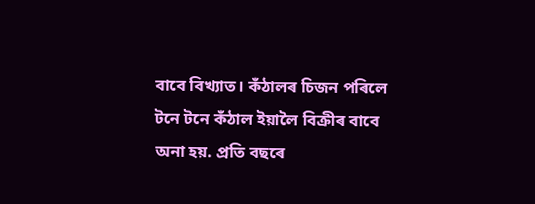বাবে বিখ্যাত। কঁঠালৰ চিজন পৰিলে টনে টনে কঁঠাল ইয়ালৈ বিক্ৰীৰ বাবে অনা হয়. প্ৰতি বছৰে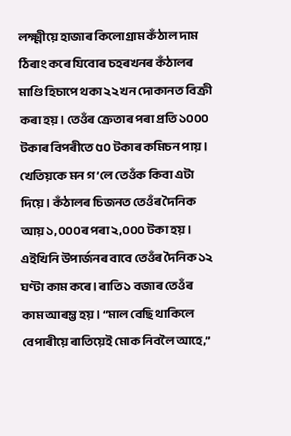লক্ষ্মীয়ে হাজাৰ কিলোগ্ৰাম কঁঠাল দাম ঠিৰাং কৰে যিবোৰ চহৰখনৰ কঁঠালৰ মাণ্ডি হিচাপে থকা ২২ খন দোকানত বিক্ৰী কৰা হয়। তেওঁৰ ক্ৰেতাৰ পৰা প্ৰতি ১০০০ টকাৰ বিপৰীতে ৫০ টকাৰ কমিচন পায়। খেতিয়কে মন গ’লে তেওঁক কিবা এটা দিয়ে। কঁঠালৰ চিজনত তেওঁৰ দৈনিক আয় ১,০০০ৰ পৰা ২,০০০ টকা হয়।
এইখিনি উপাৰ্জনৰ বাবে তেওঁৰ দৈনিক ১২ ঘণ্টা কাম কৰে। ৰাতি ১ বজাৰ তেওঁৰ কাম আৰম্ভ হয়। “মাল বেছি থাকিলে বেপাৰীয়ে ৰাতিয়েই মোক নিবলৈ আহে,”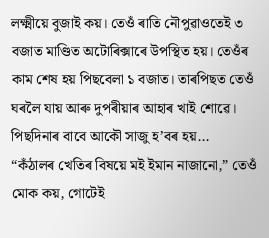লক্ষ্মীয়ে বুজাই কয়। তেওঁ ৰাতি নৌপুৱাওতেই ৩ বজাত মাণ্ডিত অটোৰিক্সাৰে উপস্থিত হয়। তেওঁৰ কাম শেষ হয় পিছবেলা ১ বজাত। তাৰপিছত তেওঁ ঘৰলৈ যায় আৰু দুপৰীয়াৰ আহাৰ খাই শোৱে। পিছদিনাৰ বাবে আকৌ সাজু হ’বৰ হয়...
“কঁঠালৰ খেতিৰ বিষয়ে মই ইমান নাজানো,” তেওঁ মোক কয়, গোটেই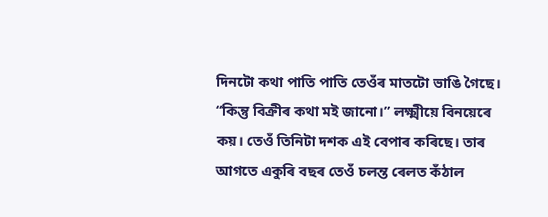দিনটো কথা পাতি পাতি তেওঁৰ মাতটো ভাঙি গৈছে। “কিন্তু বিক্ৰীৰ কথা মই জানো।” লক্ষ্মীয়ে বিনয়েৰে কয়। তেওঁ তিনিটা দশক এই বেপাৰ কৰিছে। তাৰ আগতে একুৰি বছৰ তেওঁ চলন্ত ৰেলত কঁঠাল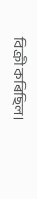বিক্ৰী কৰিছিল।